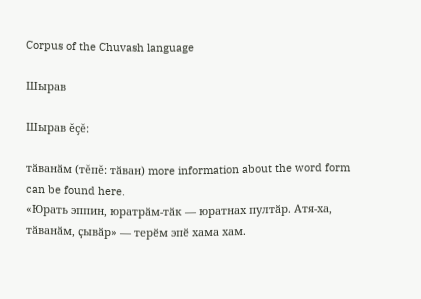Corpus of the Chuvash language

Шырав

Шырав ĕçĕ:

тӑванӑм (тĕпĕ: тӑван) more information about the word form can be found here.
«Юрать эппин, юратрӑм-тӑк — юратнах пултӑр. Атя-ха, тӑванӑм, ҫывӑр» — терӗм эпӗ хама хам.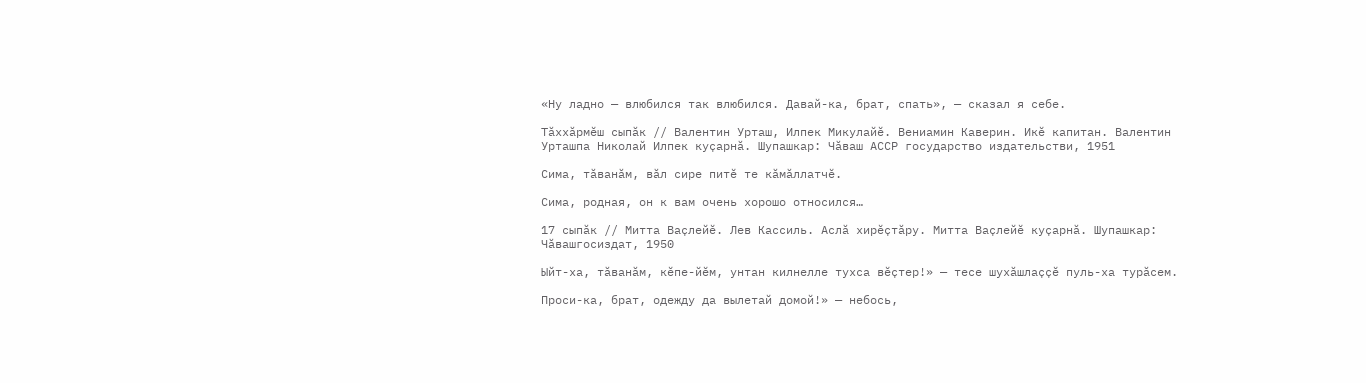«Ну ладно — влюбился так влюбился. Давай-ка, брат, спать», — сказал я себе.

Тӑххӑрмӗш сыпӑк // Валентин Урташ, Илпек Микулайӗ. Вениамин Каверин. Икӗ капитан. Валентин Урташпа Николай Илпек куҫарнӑ. Шупашкар: Чӑваш АССР государство издательстви, 1951

Сима, тӑванӑм, вӑл сире питӗ те кӑмӑллатчӗ.

Сима, родная, он к вам очень хорошо относился…

17 сыпӑк // Митта Ваҫлейӗ. Лев Кассиль. Аслӑ хирӗҫтӑру. Митта Ваҫлейӗ куҫарнӑ. Шупашкар: Чӑвашгосиздат, 1950

Ыйт-ха, тӑванӑм, кӗпе-йӗм, унтан килнелле тухса вӗҫтер!» — тесе шухӑшлаҫҫӗ пуль-ха турӑсем.

Проси-ка, брат, одежду да вылетай домой!» — небось,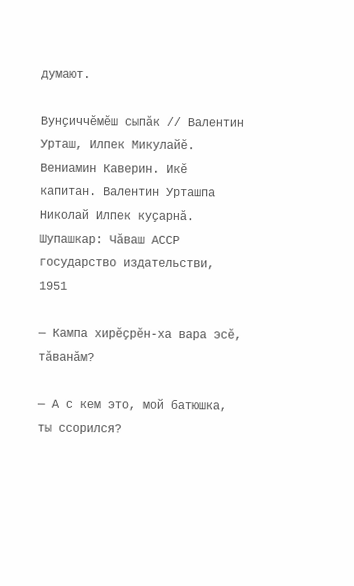думают.

Вунҫиччӗмӗш сыпӑк // Валентин Урташ, Илпек Микулайӗ. Вениамин Каверин. Икӗ капитан. Валентин Урташпа Николай Илпек куҫарнӑ. Шупашкар: Чӑваш АССР государство издательстви, 1951

— Кампа хирӗҫрӗн-ха вара эсӗ, тӑванӑм?

— А с кем это, мой батюшка, ты ссорился?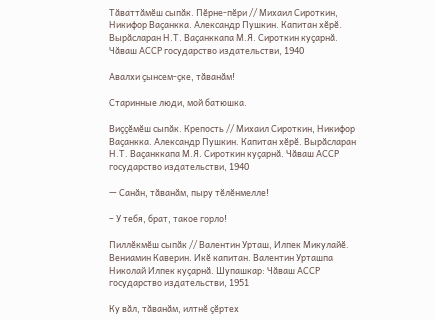Тӑваттӑмӗш сыпӑк. Пӗрне-пӗри // Михаил Сироткин, Никифор Ваҫанкка. Александр Пушкин. Капитан хӗрӗ. Вырӑсларан Н.Т. Ваҫанккапа М.Я. Сироткин куҫарнӑ. Чӑваш АССР государство издательстви, 1940

Авалхи ҫынсем-ҫке, тӑванӑм!

Старинные люди, мой батюшка.

Виҫҫӗмӗш сыпӑк. Крепость // Михаил Сироткин, Никифор Ваҫанкка. Александр Пушкин. Капитан хӗрӗ. Вырӑсларан Н.Т. Ваҫанккапа М.Я. Сироткин куҫарнӑ. Чӑваш АССР государство издательстви, 1940

— Санӑн, тӑванӑм, пыру тӗлӗнмелле!

– У тебя, брат, такое горло!

Пиллӗкмӗш сыпӑк // Валентин Урташ, Илпек Микулайӗ. Вениамин Каверин. Икӗ капитан. Валентин Урташпа Николай Илпек куҫарнӑ. Шупашкар: Чӑваш АССР государство издательстви, 1951

Ку вӑл, тӑванӑм, илтнӗ ҫӗртех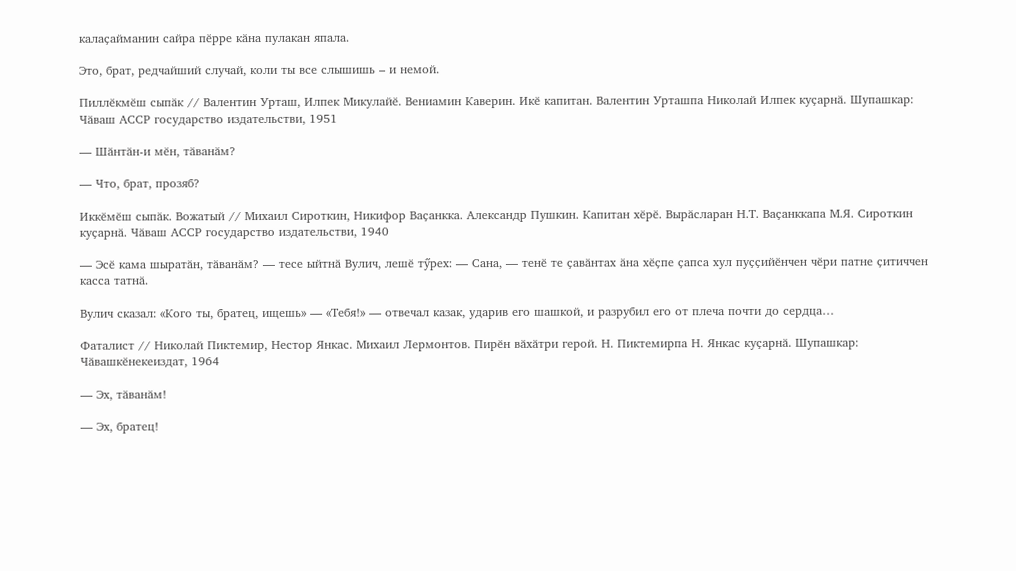калаҫайманин сайра пӗрре кӑна пулакан япала.

Это, брат, редчайший случай, коли ты все слышишь – и немой.

Пиллӗкмӗш сыпӑк // Валентин Урташ, Илпек Микулайӗ. Вениамин Каверин. Икӗ капитан. Валентин Урташпа Николай Илпек куҫарнӑ. Шупашкар: Чӑваш АССР государство издательстви, 1951

— Шӑнтӑн-и мӗн, тӑванӑм?

— Что, брат, прозяб?

Иккӗмӗш сыпӑк. Вожатый // Михаил Сироткин, Никифор Ваҫанкка. Александр Пушкин. Капитан хӗрӗ. Вырӑсларан Н.Т. Ваҫанккапа М.Я. Сироткин куҫарнӑ. Чӑваш АССР государство издательстви, 1940

— Эсӗ кама шыратӑн, тӑванӑм? — тесе ыйтнӑ Вулич, лешӗ тӳрех: — Сана, — тенӗ те ҫавӑнтах ӑна хӗҫпе ҫапса хул пуҫҫийӗнчен чӗри патне ҫитиччен касса татнӑ.

Вулич сказал: «Кого ты, братец, ищешь» — «Тебя!» — отвечал казак, ударив его шашкой, и разрубил его от плеча почти до сердца…

Фаталист // Николай Пиктемир, Нестор Янкас. Михаил Лермонтов. Пирӗн вӑхӑтри герой. Н. Пиктемирпа Н. Янкас куҫарнӑ. Шупашкар: Чӑвашкӗнекеиздат, 1964

— Эх, тӑванӑм!

— Эх, братец!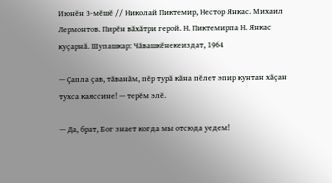Июнӗн 3-мӗшӗ // Николай Пиктемир, Нестор Янкас. Михаил Лермонтов. Пирӗн вӑхӑтри герой. Н. Пиктемирпа Н. Янкас куҫарнӑ. Шупашкар: Чӑвашкӗнекеиздат, 1964

— Ҫапла ҫав, тӑванӑм, пӗр турӑ кӑна пӗлет эпир кунтан хӑҫан тухса каяссине! — терӗм элӗ.

— Да, брат, Бог знает когда мы отсюда уедем!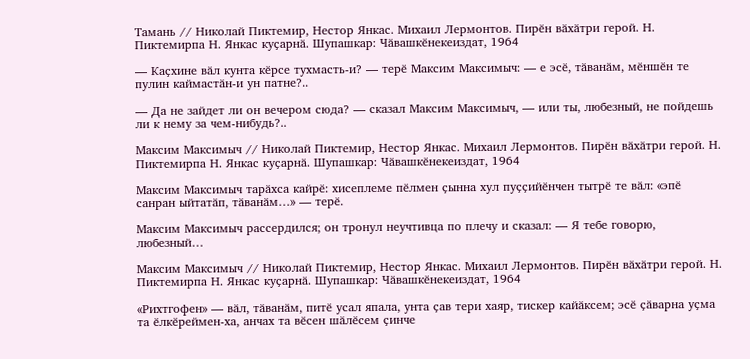Тамань // Николай Пиктемир, Нестор Янкас. Михаил Лермонтов. Пирӗн вӑхӑтри герой. Н. Пиктемирпа Н. Янкас куҫарнӑ. Шупашкар: Чӑвашкӗнекеиздат, 1964

— Каҫхине вӑл кунта кӗрсе тухмасть-и? — терӗ Максим Максимыч: — е эсӗ, тӑванӑм, мӗншӗн те пулин каймастӑн-и ун патне?..

— Да не зайдет ли он вечером сюда? — сказал Максим Максимыч, — или ты, любезный, не пойдешь ли к нему за чем-нибудь?..

Максим Максимыч // Николай Пиктемир, Нестор Янкас. Михаил Лермонтов. Пирӗн вӑхӑтри герой. Н. Пиктемирпа Н. Янкас куҫарнӑ. Шупашкар: Чӑвашкӗнекеиздат, 1964

Максим Максимыч тарӑхса кайрӗ: хисеплеме пӗлмен ҫынна хул пуҫҫийӗнчен тытрӗ те вӑл: «эпӗ санран ыйтатӑп, тӑванӑм…» — терӗ.

Максим Максимыч рассердился; он тронул неучтивца по плечу и сказал: — Я тебе говорю, любезный…

Максим Максимыч // Николай Пиктемир, Нестор Янкас. Михаил Лермонтов. Пирӗн вӑхӑтри герой. Н. Пиктемирпа Н. Янкас куҫарнӑ. Шупашкар: Чӑвашкӗнекеиздат, 1964

«Рихтгофен» — вӑл, тӑванӑм, питӗ усал япала, унта ҫав тери хаяр, тискер кайӑксем; эсӗ ҫӑварна уҫма та ӗлкӗреймен-ха, анчах та вӗсен шӑлӗсем ҫинче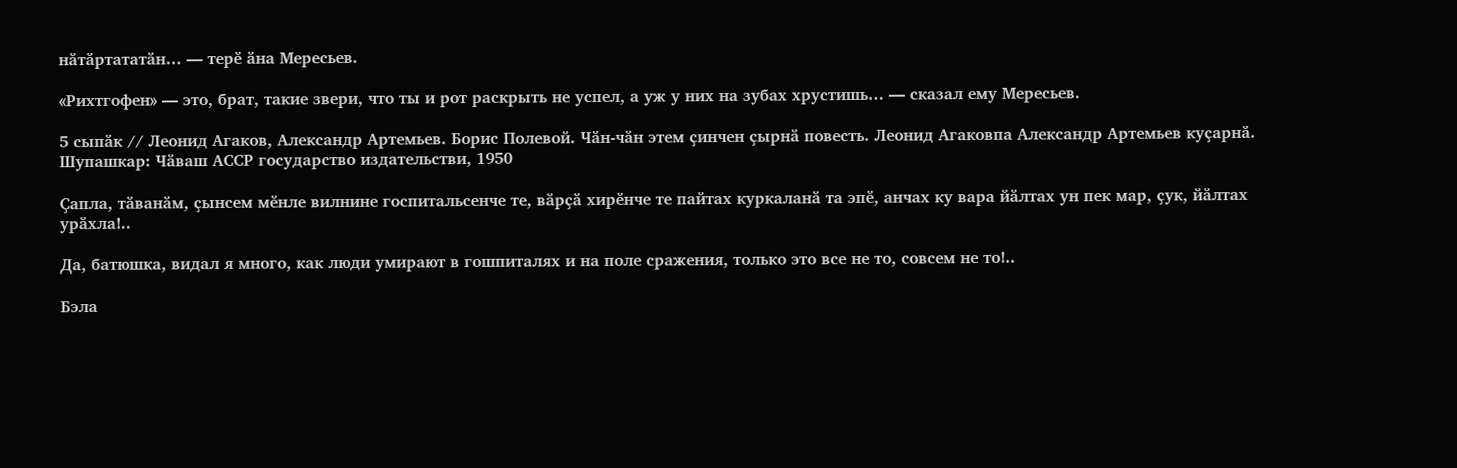нӑтӑртататӑн… — терӗ ӑна Мересьев.

«Рихтгофен» — это, брат, такие звери, что ты и рот раскрыть не успел, а уж у них на зубах хрустишь… — сказал ему Мересьев.

5 сыпӑк // Леонид Агаков, Александр Артемьев. Борис Полевой. Чӑн-чӑн этем ҫинчен ҫырнӑ повесть. Леонид Агаковпа Александр Артемьев куҫарнӑ. Шупашкар: Чӑваш АССР государство издательстви, 1950

Ҫапла, тӑванӑм, ҫынсем мӗнле вилнине госпитальсенче те, вӑрҫӑ хирӗнче те пайтах куркаланӑ та эпӗ, анчах ку вара йӑлтах ун пек мар, ҫук, йӑлтах урӑхла!..

Да, батюшка, видал я много, как люди умирают в гошпиталях и на поле сражения, только это все не то, совсем не то!..

Бэла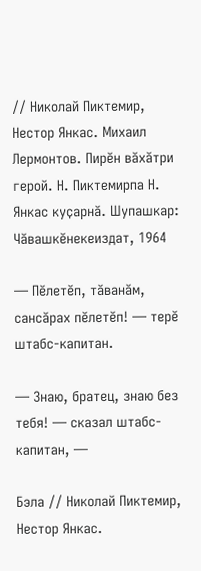// Николай Пиктемир, Нестор Янкас. Михаил Лермонтов. Пирӗн вӑхӑтри герой. Н. Пиктемирпа Н. Янкас куҫарнӑ. Шупашкар: Чӑвашкӗнекеиздат, 1964

— Пӗлетӗп, тӑванӑм, сансӑрах пӗлетӗп! — терӗ штабс-капитан.

— Знаю, братец, знаю без тебя! — сказал штабс-капитан, —

Бэла // Николай Пиктемир, Нестор Янкас.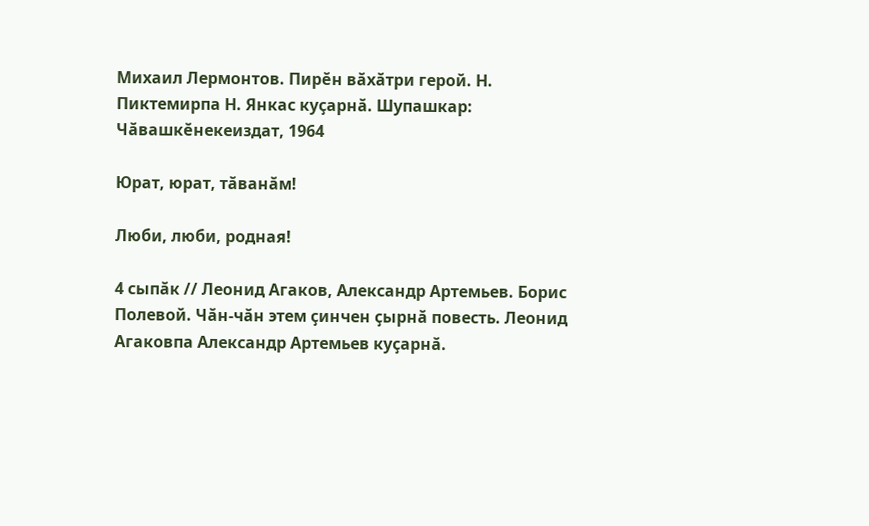Михаил Лермонтов. Пирӗн вӑхӑтри герой. Н. Пиктемирпа Н. Янкас куҫарнӑ. Шупашкар: Чӑвашкӗнекеиздат, 1964

Юрат, юрат, тӑванӑм!

Люби, люби, родная!

4 сыпӑк // Леонид Агаков, Александр Артемьев. Борис Полевой. Чӑн-чӑн этем ҫинчен ҫырнӑ повесть. Леонид Агаковпа Александр Артемьев куҫарнӑ.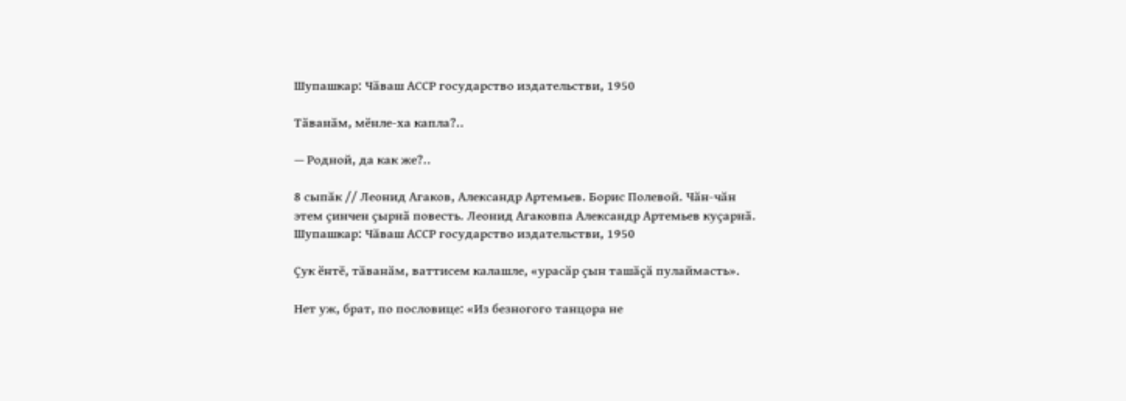Шупашкар: Чӑваш АССР государство издательстви, 1950

Тӑванӑм, мӗнле-ха капла?..

— Родной, да как же?..

8 сыпӑк // Леонид Агаков, Александр Артемьев. Борис Полевой. Чӑн-чӑн этем ҫинчен ҫырнӑ повесть. Леонид Агаковпа Александр Артемьев куҫарнӑ. Шупашкар: Чӑваш АССР государство издательстви, 1950

Ҫук ӗнтӗ, тӑванӑм, ваттисем калашле, «урасӑр ҫын ташӑҫӑ пулаймасть».

Нет уж, брат, по пословице: «Из безногого танцора не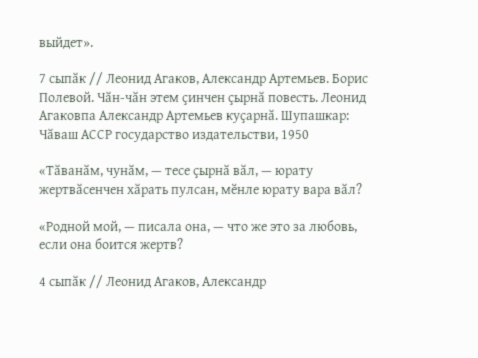выйдет».

7 сыпӑк // Леонид Агаков, Александр Артемьев. Борис Полевой. Чӑн-чӑн этем ҫинчен ҫырнӑ повесть. Леонид Агаковпа Александр Артемьев куҫарнӑ. Шупашкар: Чӑваш АССР государство издательстви, 1950

«Тӑванӑм, чунӑм, — тесе ҫырнӑ вӑл, — юрату жертвӑсенчен хӑрать пулсан, мӗнле юрату вара вӑл?

«Родной мой, — писала она, — что же это за любовь, если она боится жертв?

4 сыпӑк // Леонид Агаков, Александр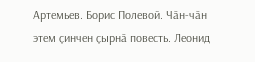Артемьев. Борис Полевой. Чӑн-чӑн этем ҫинчен ҫырнӑ повесть. Леонид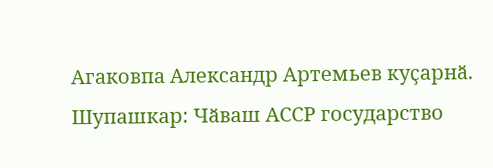Агаковпа Александр Артемьев куҫарнӑ. Шупашкар: Чӑваш АССР государство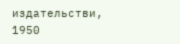издательстви, 1950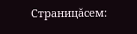Страницăсем: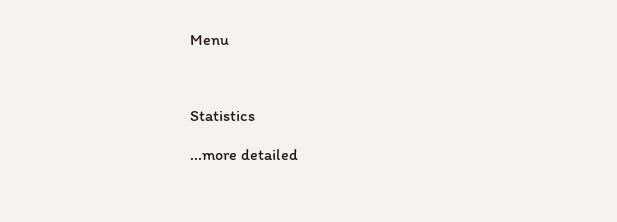Menu



Statistics

...more detailed